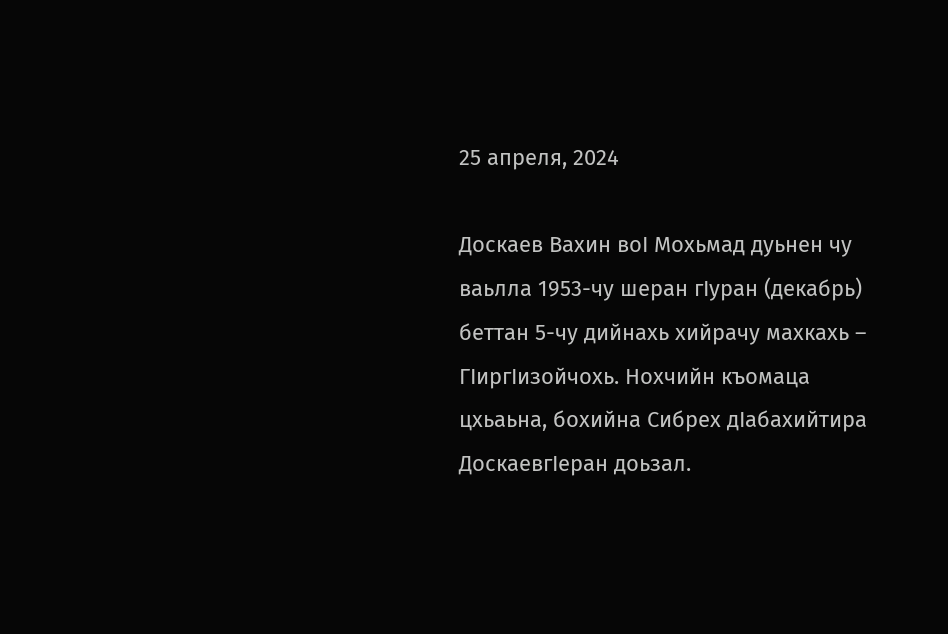25 апреля, 2024

Доскаев Вахин воI Мохьмад дуьнен чу ваьлла 1953-чу шеран гIуран (декабрь) беттан 5-чу дийнахь хийрачу махкахь – ГIиргIизойчохь. Нохчийн къомаца цхьаьна, бохийна Сибрех дIабахийтира ДоскаевгIеран доьзал.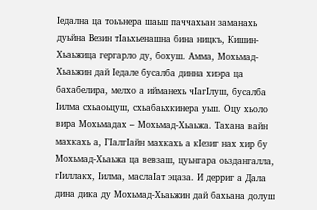Iедална ца тоьънера шаьш паччахьан заманахь дуьйна Везин тIаьхьенашна бина ницкъ, Кишин-Хьаьжица гергарло ду, бохуш. Амма, Мохьмад-Хьаьжин дай Iедале бусалба динна хиэра ца бахабелира, мелхо а ийманехь чIагIлуш, бусалба Iилма схьаоьцуш, схьабаьхкинера уьш. Оцу хьоло вира Мохьмадах – Мохьмад-Хьаьжа. Тахана вайн махкахь а, ГIалгIайн махкахь а кIезиг нах хир бу Мохьмад-Хьаьжа ца вевзаш, цуьнгара оьздангалла, гIиллакх, Iилма, маслаIат эцаза. И дерриг а Дала дина дика ду Мохьмад-Хьаьжин дай бахьана долуш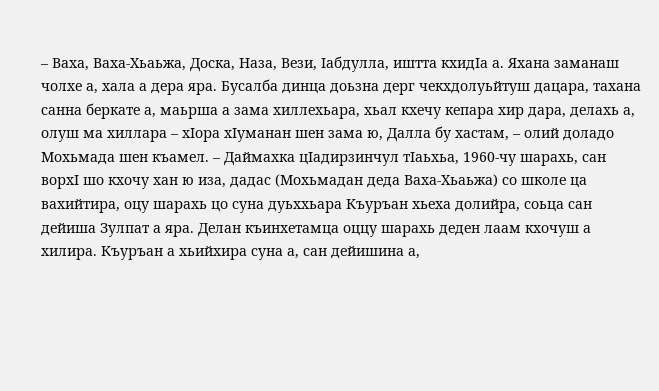– Ваха, Ваха-Хьаьжа, Доска, Наза, Вези, Iабдулла, иштта кхидIа а. Яхана заманаш чолхе а, хала а дера яра. Бусалба динца доьзна дерг чекхдолуьйтуш дацара, тахана санна беркате а, маьрша а зама хиллехьара, хьал кхечу кепара хир дара, делахь а, олуш ма хиллара – хIора хIуманан шен зама ю, Далла бу хастам, – олий доладо Мохьмада шен къамел. – Даймахка цIадирзинчул тIаьхьа, 1960-чу шарахь, сан ворхI шо кхочу хан ю иза, дадас (Мохьмадан деда Ваха-Хьаьжа) со школе ца вахийтира, оцу шарахь цо суна дуьххьара Къуръан хьеха долийра, соьца сан дейиша Зулпат а яра. Делан къинхетамца оццу шарахь деден лаам кхочуш а хилира. Къуръан а хьийхира суна а, сан дейишина а,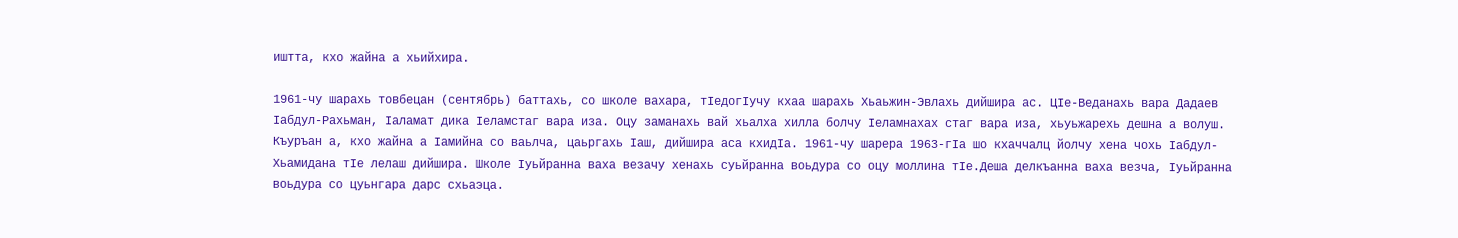иштта, кхо жайна а хьийхира.

1961-чу шарахь товбецан (сентябрь) баттахь, со школе вахара, тIедогIучу кхаа шарахь Хьаьжин-Эвлахь дийшира ас. ЦIе-Веданахь вара Дадаев Iабдул-Рахьман, Iаламат дика Iеламстаг вара иза. Оцу заманахь вай хьалха хилла болчу Iеламнахах стаг вара иза, хьуьжарехь дешна а волуш. Къуръан а, кхо жайна а Iамийна со ваьлча, цаьргахь Iаш, дийшира аса кхидIа. 1961-чу шарера 1963-гIа шо кхаччалц йолчу хена чохь Iабдул-Хьамидана тIе лелаш дийшира. Школе Iуьйранна ваха везачу хенахь суьйранна воьдура со оцу моллина тIе.Деша делкъанна ваха везча, Iуьйранна воьдура со цуьнгара дарс схьаэца.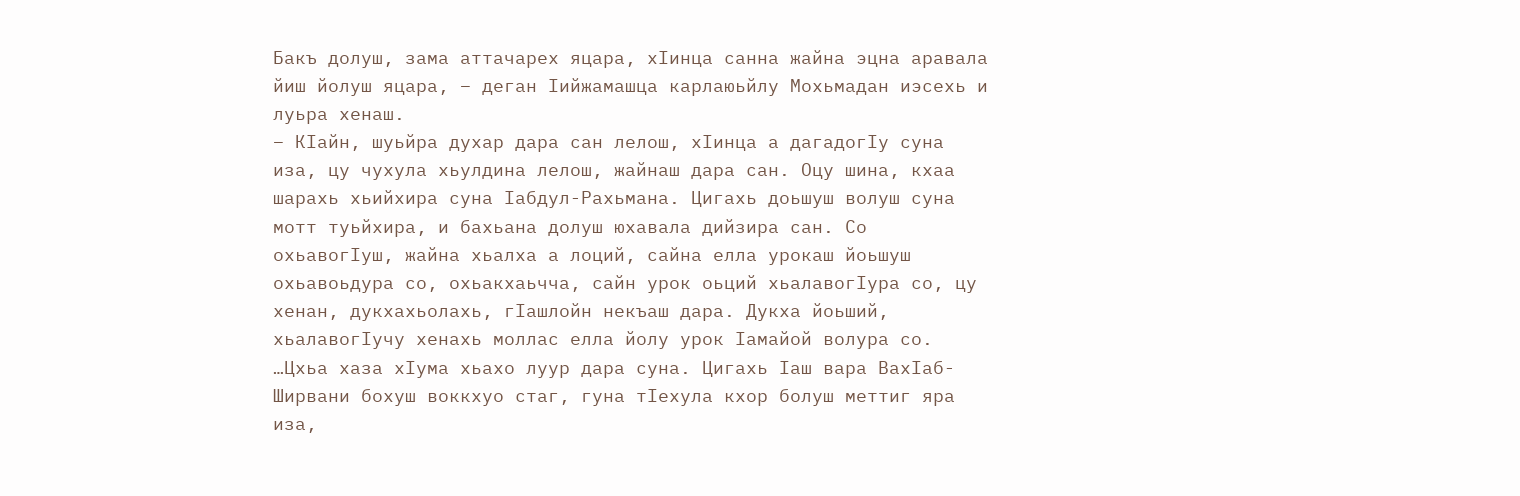Бакъ долуш, зама аттачарех яцара, хIинца санна жайна эцна аравала йиш йолуш яцара, – деган Iийжамашца карлаюьйлу Мохьмадан иэсехь и луьра хенаш.
– КIайн, шуьйра духар дара сан лелош, хIинца а дагадогIу суна иза, цу чухула хьулдина лелош, жайнаш дара сан. Оцу шина, кхаа шарахь хьийхира суна Iабдул-Рахьмана. Цигахь доьшуш волуш суна мотт туьйхира, и бахьана долуш юхавала дийзира сан. Со охьавогIуш, жайна хьалха а лоций, сайна елла урокаш йоьшуш охьавоьдура со, охьакхаьчча, сайн урок оьций хьалавогIура со, цу хенан, дукхахьолахь, гIашлойн некъаш дара. Дукха йоьший, хьалавогIучу хенахь моллас елла йолу урок Iамайой волура со.
…Цхьа хаза хIума хьахо луур дара суна. Цигахь Iаш вара ВахIаб-Ширвани бохуш воккхуо стаг, гуна тIехула кхор болуш меттиг яра иза,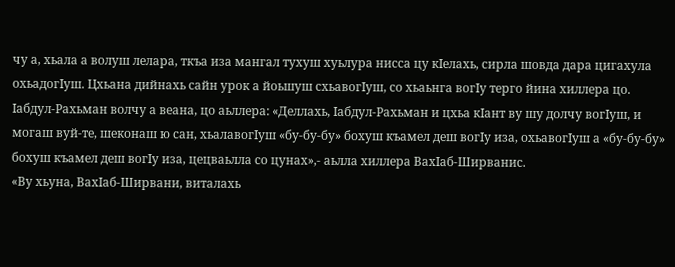чу а, хьала а волуш лелара, ткъа иза мангал тухуш хуьлура нисса цу кIелахь, сирла шовда дара цигахула охьадогIуш. Цхьана дийнахь сайн урок а йоьшуш схьавогIуш, со хьаьнга вогIу терго йина хиллера цо. Iабдул-Рахьман волчу а веана, цо аьллера: «Деллахь, Iабдул-Рахьман и цхьа кIант ву шу долчу вогIуш, и могаш вуй-те, шеконаш ю сан, хьалавогIуш «бу-бу-бу» бохуш къамел деш вогIу иза, охьавогIуш а «бу-бу-бу» бохуш къамел деш вогIу иза, цецваьлла со цунах»,- аьлла хиллера ВахIаб-Ширванис.
«Ву хьуна, ВахIаб-Ширвани, виталахь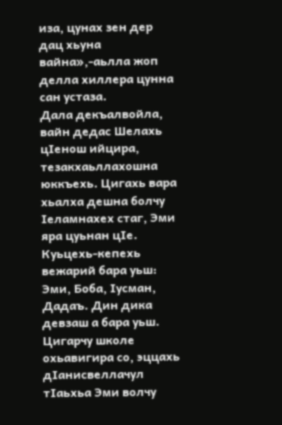иза, цунах зен дер дац хьуна вайна»,-аьлла жоп делла хиллера цунна сан устаза.
Дала декъалвойла, вайн дедас Шелахь цIенош ийцира, тезакхаьллахошна юккъехь. Цигахь вара хьалха дешна болчу Iеламнахех стаг, Эми яра цуьнан цIе. Куьцехь-кепехь вежарий бара уьш: Эми, Боба, Iусман, Дадаъ. Дин дика девзаш а бара уьш. Цигарчу школе охьавигира со, эццахь дIанисвеллачул тIаьхьа Эми волчу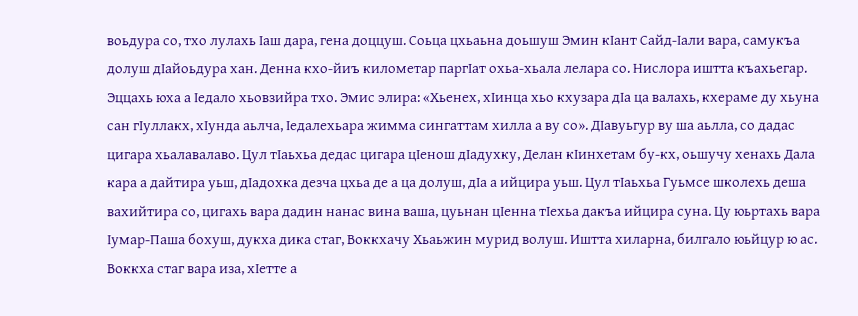воьдура со, тхо лулахь Iаш дара, гена доццуш. Соьца цхьаьна доьшуш Эмин кIант Сайд-Iали вара, самукъа долуш дIайоьдура хан. Денна кхо-йиъ километар паргIат охьа-хьала лелара со. Нислора иштта къахьегар. Эццахь юха а Iедало хьовзийра тхо. Эмис элира: «Хьенех, хIинца хьо кхузара дIа ца валахь, кхераме ду хьуна сан гIуллакх, хIунда аьлча, Iедалехьара жимма сингаттам хилла а ву со». ДIавуьгур ву ша аьлла, со дадас цигара хьалавалаво. Цул тIаьхьа дедас цигара цIенош дIадухку, Делан кIинхетам бу-кх, оьшучу хенахь Дала кара а дайтира уьш, дIадохка дезча цхьа де а ца долуш, дIа а ийцира уьш. Цул тIаьхьа Гуьмсе школехь деша вахийтира со, цигахь вара дадин нанас вина ваша, цуьнан цIенна тIехьа дакъа ийцира суна. Цу юьртахь вара Iумар-Паша бохуш, дукха дика стаг, Воккхачу Хьаьжин мурид волуш. Иштта хиларна, билгало юьйцур ю ас. Воккха стаг вара иза, хIетте а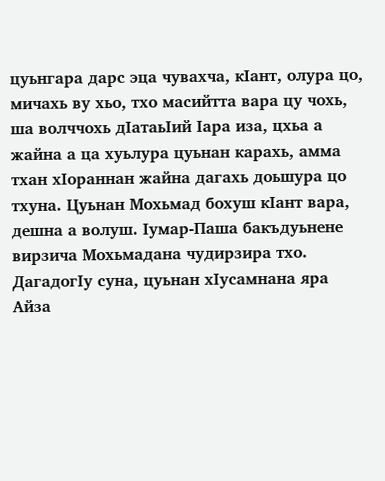цуьнгара дарс эца чувахча, кIант, олура цо, мичахь ву хьо, тхо масийтта вара цу чохь, ша волччохь дIатаьIий Iара иза, цхьа а жайна а ца хуьлура цуьнан карахь, амма тхан хIораннан жайна дагахь доьшура цо тхуна. Цуьнан Мохьмад бохуш кIант вара, дешна а волуш. Iумар-Паша бакъдуьнене вирзича Мохьмадана чудирзира тхо. ДагадогIу суна, цуьнан хIусамнана яра Айза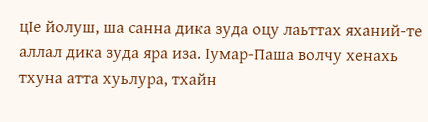цIе йолуш, ша санна дика зуда оцу лаьттах яханий-те аллал дика зуда яра иза. Iумар-Паша волчу хенахь тхуна атта хуьлура, тхайн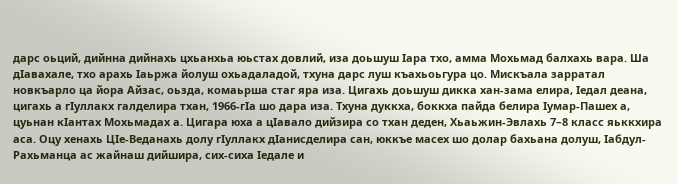дарс оьций, дийнна дийнахь цхьанхьа юьстах довлий, иза доьшуш Iара тхо, амма Мохьмад балхахь вара. Ша дIавахале, тхо арахь Iаьржа йолуш охьадаладой, тхуна дарс луш къахьоьгура цо. Мискъала зарратал новкъарло ца йора Айзас, оьзда, комаьрша стаг яра иза. Цигахь доьшуш дикка хан-зама елира, Iедал деана, цигахь а гIуллакх галделира тхан, 1966-гIа шо дара иза. Тхуна дуккха, боккха пайда белира Iумар-Пашех а, цуьнан кIантах Мохьмадах а. Цигара юха а цIавало дийзира со тхан деден, Хьаьжин-Эвлахь 7–8 класс яьккхира аса. Оцу хенахь ЦIе-Веданахь долу гIуллакх дIанисделира сан, юккъе масех шо долар бахьана долуш, Iабдул-Рахьманца ас жайнаш дийшира, сих-сиха Iедале и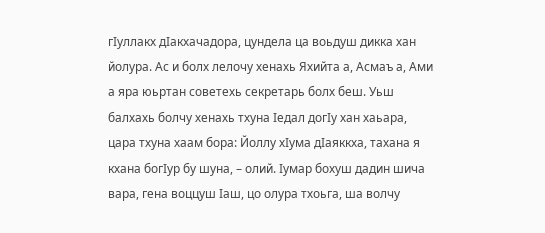гIуллакх дIакхачадора, цундела ца воьдуш дикка хан йолура. Ас и болх лелочу хенахь Яхийта а, Асмаъ а, Ами а яра юьртан советехь секретарь болх беш. Уьш балхахь болчу хенахь тхуна Iедал догIу хан хаьара, цара тхуна хаам бора: Йоллу хIума дIаяккха, тахана я кхана богIур бу шуна, – олий. Iумар бохуш дадин шича вара, гена воццуш Iаш, цо олура тхоьга, ша волчу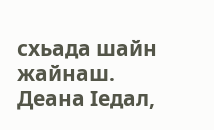схьада шайн жайнаш. Деана Iедал,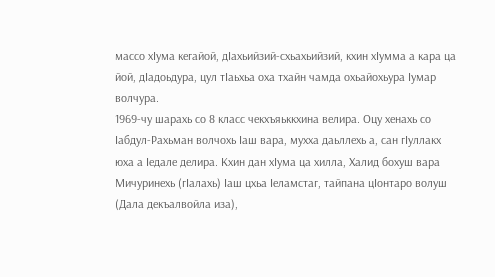массо хIума кегайой, дIахьийзий-схьахьийзий, кхин хIумма а кара ца йой, дIадоьдура, цул тIаьхьа оха тхайн чамда охьайохьура Iумар волчура.
1969-чу шарахь со 8 класс чекхъяьккхина велира. Оцу хенахь со Iабдул-Рахьман волчохь Iаш вара, мухха даьллехь а, сан гIуллакх юха а Iедале делира. Кхин дан хIума ца хилла, Халид бохуш вара Мичуринехь (гIалахь) Iаш цхьа Iеламстаг, тайпана цIонтаро волуш (Дала декъалвойла иза),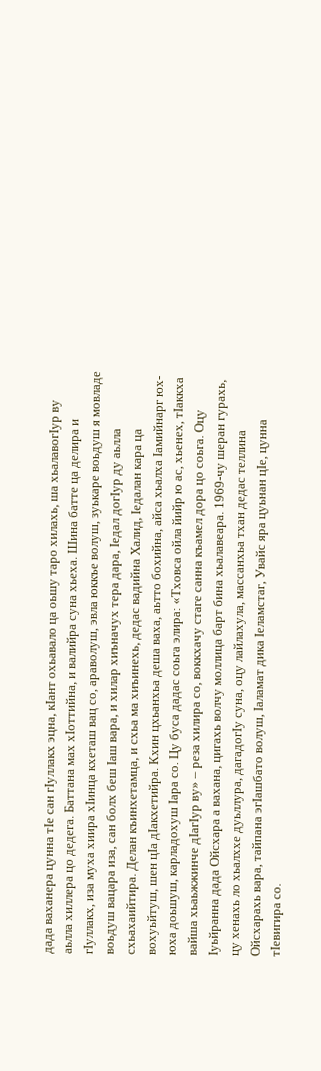дада ваханера цунна тIе сан гIуллакх эцна, кIант охьавало ца оьшу таро хилахь, ша хьалавогIур ву аьлла хиллера цо дедега. Баттана мах хIоттийна, и валийра суна хьеха. Шина батте ца делира и гIуллакх, иза муха хиира хIинца кхеташ вац со, араволуш, эвла юккъе волуш, зуькаре воьдуш я мовладе воьдуш вацара иза, сан болх беш Iаш вара, и хилар хиъначух тера дара, Iедал догIур ду аьлла схьахаийтира. Делан къинхетамца, и схьа ма хиъинехь, дедас вадийна Халид, Iедалан кара ца вохуьйтуш, шен цIа дIакхетийра. Кхин цхьанхьа деша ваха, аьтто бохийна, айса хьалха Iамийнарг юх-юха доьшуш, карладохуш Iара со. Цу буса дадас соьга элира: «Тховса ойла йийр ю ас, хьенех, тIаккха вайша хьаьжжинче дIагIур ву» – реза хилира со, воккхачу стаге санна къамел дора цо соьга. Оцу Iуьйранна дада Ойсхара а вахана, цигахь волчу моллица барт бина хьалавеара. 1969-чу шеран гурахь, цу хенахь ло хьалххе дуьллура, дагадогIу суна, оцу лайлахула, массанхьа тхан дедас теллина Ойсхарахь вара, тайпана эгIашбато волуш, Iаламат дика Iеламстаг, Увайс яра цуьнан цIе, цунна тIевигира со.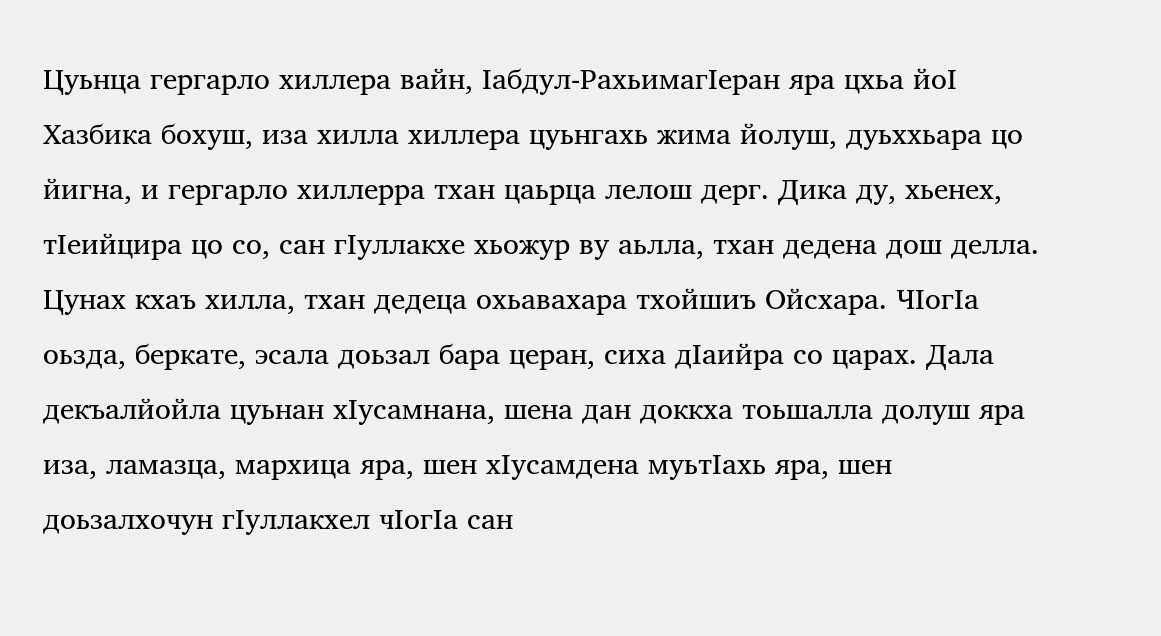Цуьнца гергарло хиллера вайн, Iабдул-РахьимагIеран яра цхьа йоI Хазбика бохуш, иза хилла хиллера цуьнгахь жима йолуш, дуьххьара цо йигна, и гергарло хиллерра тхан цаьрца лелош дерг. Дика ду, хьенех, тIеийцира цо со, сан гIуллакхе хьожур ву аьлла, тхан дедена дош делла. Цунах кхаъ хилла, тхан дедеца охьавахара тхойшиъ Ойсхара. ЧIогIа оьзда, беркате, эсала доьзал бара церан, сиха дIаийра со царах. Дала декъалйойла цуьнан хIусамнана, шена дан доккха тоьшалла долуш яра иза, ламазца, мархица яра, шен хIусамдена муьтIахь яра, шен доьзалхочун гIуллакхел чIогIа сан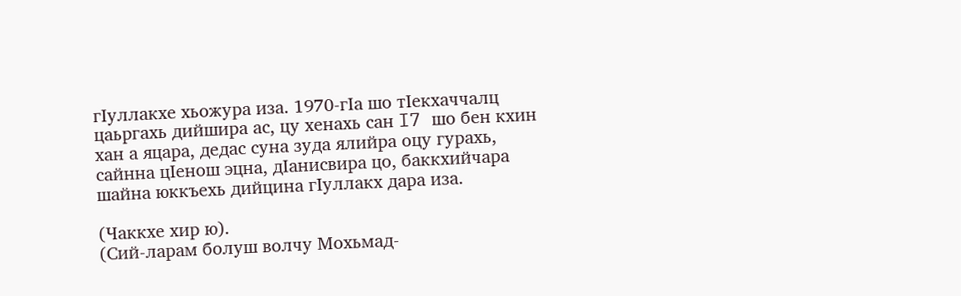гIуллакхе хьожура иза. 1970-гIа шо тIекхаччалц цаьргахь дийшира ас, цу хенахь сан I7 шо бен кхин хан а яцара, дедас суна зуда ялийра оцу гурахь, сайнна цIенош эцна, дIанисвира цо, баккхийчара шайна юккъехь дийцина гIуллакх дара иза.

(Чаккхе хир ю).
(Сий-ларам болуш волчу Мохьмад-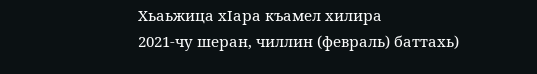Хьаьжица хIара къамел хилира
2021-чу шеран, чиллин (февраль) баттахь)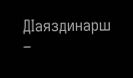ДIаяздинарш –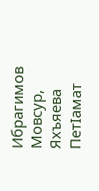Ибрагимов Мовсур,
Яхъяева ПетIамат